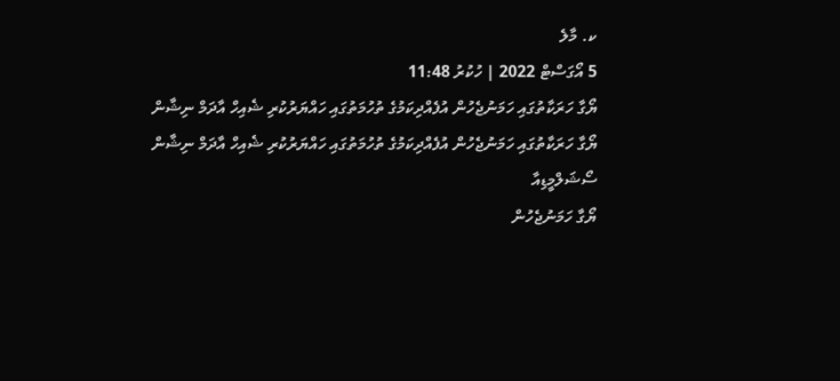ކ. މާލެ
5 އޯގަސްޓް 2022 | ހުކުރު 11:48
ޔޯގާ ހަރަކާތުގައި ހަމަނުޖެހުން އުފެއްދިކަމުގެ ތުހުމަތުގައި ހައްޔަރުކުރި ޝެއިހް އާދަމް ނިޝާން
ޔޯގާ ހަރަކާތުގައި ހަމަނުޖެހުން އުފެއްދިކަމުގެ ތުހުމަތުގައި ހައްޔަރުކުރި ޝެއިހް އާދަމް ނިޝާން
ސޯޝަލްމީޑިއާ
ޔޯގާ ހަމަނުޖެހުން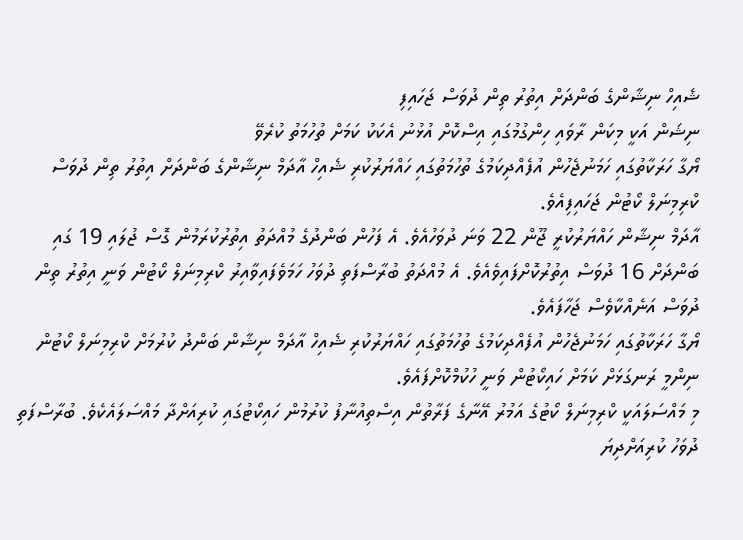ޝެއިހް ނިޝާންގެ ބަންދަށް އިތުރު ތިން ދުވަސް ޖަހައިފި
ނިޝަން އަކީ މިކަން ރާވައި ހިންގުމުގައި އިސްކޮށް އުޅުނު އެކަކު ކަމަށް ތުހުމަތު ކުރެވޭ
ޔޯގާ ހަރަކާތުގައި ހަމަނުޖެހުން އުފެއްދިކަމުގެ ތުހުމަތުގައި ހައްޔަރުކުރި ޝެއިހް އާދަމް ނިޝާންގެ ބަންދަށް އިތުރު ތިން ދުވަސް ކްރިމިނަލް ކޯޓުން ޖަހައިފިއެވެ.
އާދަމް ނިޝާން ހައްޔަރުކުރީ ޖޫން 22 ވަނަ ދުވަހުއެވެ. އެ ފަހުން ބަންދުގެ މުއްދަތު އިތުރުކުރަމުން ގޮސް ޖުލައި 19 ގައި ބަންދަށް 16 ދުވަސް އިތުރުކޮށްފައިވެއެވެ. އެ މުއްދަތު ބުރާސްފަތި ދުވަހު ހަމަވެފައިވާއިރު ކްރިމިނަލް ކޯޓުން ވަނީ އިތުރު ތިން ދުވަސް އަނެއްކާވެސް ޖަހާފައެވެ.
ޔޯގާ ހަރަކާތުގައި ހަމަނުޖެހުން އުފެއްދިކަމުގެ ތުހުމަތުގައި ހައްޔަރުކުރި ޝެއިހް އާދަމް ނިޝާން ބަންދު ކުރުމަށް ކްރިމިނަލް ކޯޓުން ނިންމީ ރަނގަޅަށް ކަމަށް ހައިކޯޓުން ވަނީ ހުކުމްކޮށްފައެވެ.
މި މައްސަލައަކީ ކްރިމިނަލް ކޯޓުގެ އަމުރު އޭނާގެ ފަރާތުން އިސްތިއުނާފު ކުރުމުން ހައިކޯޓުގައި ކުރިއަށްދާ މައްސަލައެކެވެ. ބުރާސްފަތި ދުވަހު ކުރިއަށްދިޔަ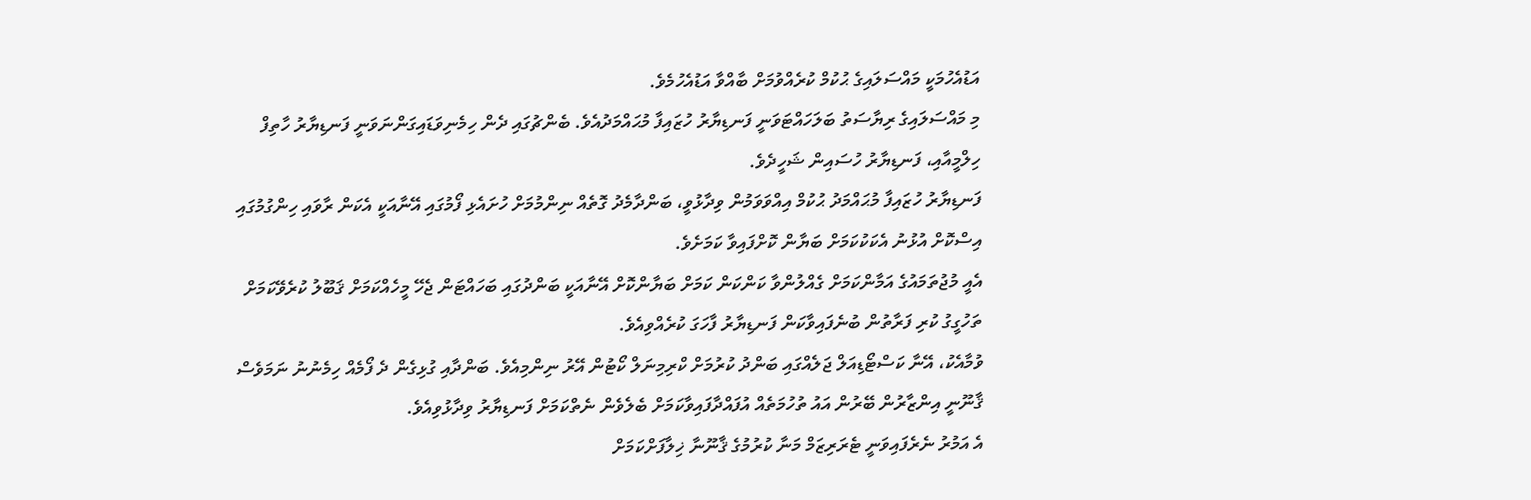އަޑުއެހުމަކީ މައްސަލައިގެ ޙުކުމް ކުރެއްވުމަށް ބާއްވާ އަޑުއެހުމެވެ.
މި މައްސަލައިގެ ރިޔާސަތު ބަލަހައްޓަވަނީ ފަނޑިޔާރު ހުޒައިފާ މުޙައްމަދުއެވެ. ބެންޗުގައި ދެން ހިމެނިވަޑައިގަންނަވަނީ ފަނޑިޔާރު ހާތިފް ހިލްމީއާއި، ފަނޑިޔާރު ހުސައިން ޝަހީދެވެ.
ފަނޑިޔާރު ހުޒައިފާ މުޙައްމަދު ޙުކުމް އިއްވަވަމުން ވިދާޅުވީ، ބަންދާމެދު ގޮތެއް ނިންމުމަށް ހުށައެޅި ފޯމުގައި އޭނާއަކީ އެކަން ރާވައި ހިންގުމުގައި އިސްކޮށް އުޅުނު އެކަކުކަމަށް ބަޔާން ކޮށްފައިވާ ކަމަށެވެ.
އެއީ މުޖުތަމައުގެ އަމާންކަމަށް ގެއްލުންވާ ކަންކަން ކަމަށް ބަޔާންކޮށް އޭނާއަކީ ބަންދުގައި ބަހައްޓަން ޖެހޭ މީހެއްކަމަށް ޤަބޫލު ކުރެވޭކަމަށް ތަހުގީގު ކުރި ފަރާތުން ބުނެފައިވާކަން ފަނޑިޔާރު ފާހަގަ ކުރެއްވިއެވެ.
ވުމާއެކު، އޭނާ ކަސްޓޯޑިއަލް ޖަލެއްގައި ބަންދު ކުރުމަށް ކްރިމިނަލް ކޯޓުން އޭރު ނިންމިއެވެ. ބަންދާއި ގުޅިގެން ދެ ފޯމެއް ހިމެނުނު ނަމަވެސް ޤާނޫނީ އިންޒާރުން ބޭރުން އައު ތުހުމަތެއް އުފައްދާފައިވާކަމަށް ބެލެވެން ނެތްކަމަށް ފަނޑިޔާރު ވިދާޅުވިއެވެ.
އެ އަމުރު ނެރެފައިވަނީ ޓެރަރިޒަމް މަނާ ކުރުމުގެ ޤާނޫނާ ޚިލާފަށްކަމަށް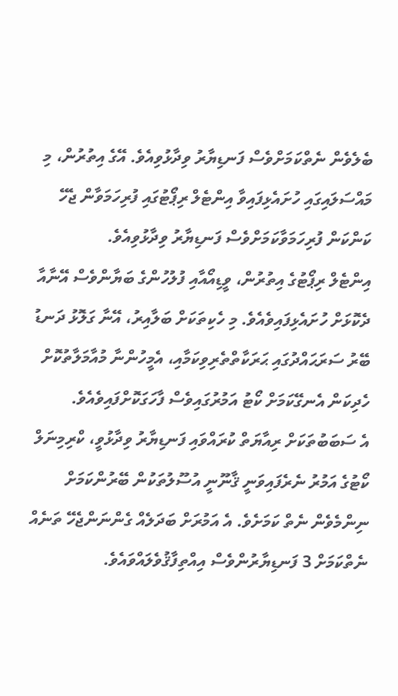ބެލެވެން ނެތްކަމަށްވެސް ފަނޑިޔާރު ވިދާޅުވިއެވެ. އޭގެ އިތުރުން، މި މައްސަލައިގައި ހުށައެޅިފައިވާ އިންޓެލް ރިޕޯޓުގައި ފުރިހަމަވާން ޖެހޭ ކަންކަން ފުރިހަމަވާކަމަށްވެސް ފަނޑިޔާރު ވިދާޅުވިއެވެ.
އިންޓެލް ރިޕޯޓުގެ އިތުރުން، ވީޑިއޯއާއި ފުލުހުންގެ ބަޔާންވެސް އޭނާއާ ދެކޮޅަށް ހުށައެޅިފައިވެއެވެ. މި ހެކިތަކަށް ބަލާއިރު، އޭނާ ގަލޮޅު ދަނޑު ބޭރު ސަރަޙައްދުގައި ޙަރަކާތްތެރިވިކަމާއި، އެމީހުންނާ މުއާމަލާތުކޮށް ހެދިކަން އެނގޭކަމަށް ކޯޓު އަމުރުގައިވެސް ފާހަގަކޮށްފައިވެއެވެ.
އެ ސަބަބުތަކަށް ރިއާޔަތް ކުރައްވައި ފަނޑިޔާރު ވިދާޅުވީ، ކްރިމިނަލް ކޯޓުގެ އަމުރު ނެރެފައިވަނީ ޤާނޫނީ އުސޫލުތަކުން ބޭރުންކަމަށް ނިންމެވެން ނެތް ކަމަށެވެ. އެ އަމުރަށް ބަދަލެއް ގެންނަންޖެހޭ ތަނެއް ނެތްކަމަށް 3 ފަނޑިޔާރުންވެސް އިއްތިފާޤުވެލައްވައެވެ.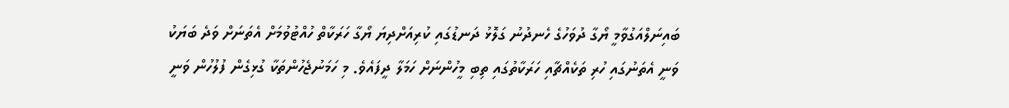ބައިނަލްއަގުވާމީ ޔޯގާ ދުވަހުގެ ހެނދުނު ގަލޮޅު ދަނޑުގައި ކުރިއަށްދިޔަ ޔޯގާ ހަރަކާތް ހުއްޓުވުމަށް އެތަނަށް ވަދެ ބަޔަކު ވަނީ އެތަނުގައި ހުރި ތަކެއްޗާއި ހަރަކާތުގައި ތިބި މީހުންނަށް ހަމަލާ ދީފައެވެ. މި ހަމަނުޖެހުންތަކާ ގުޅިގެން ފުލުހުން ވަނީ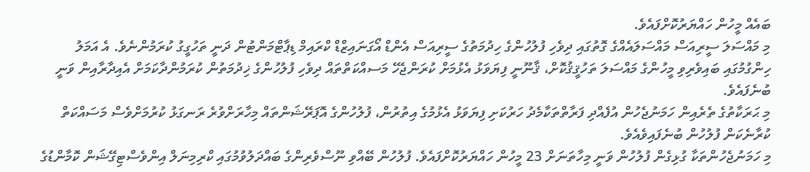ބައެއް މީހުން ހައްޔަރުކޮށްފައެވެ.
މި މައްސަލަ ސީރިއަސް މައްސަލައެއްގެ ގޮތުގައި ދިވެހި ފުލުހުންގެ ހިދުމަތުގެ ސީރިއަސް އެންޑް އޯގަނައިޒްޑް ކްރައިމް ޑިޕާޓްމަންޓުން ދަނީ ތަހުގީގު ކުރަމުންނެވެ. އެ އަމަލު ހިންގުމުގައި ބައިވެރިވި މީހުންގެ މައްސަލަ ތަހުޤީޤުކޮށް، ޤާނޫނީ ފިޔަވަޅު އެޅުމަށް ކުރަންޖެހޭ މަސއްކަތްތައް ދިވެހި ފުލުހުންގެ ޚިދުމަތުން ކުރަމުންދާކަމަށް އެއިދާރާއިން ވަނީ ބުނެފައެވެ.
މި ޙަރަކާތުގެ ތެރެއިން ހަމަނުޖެހުން އުފެއްދި ފަރާތްތަކާމެދު ހަރުކަށި ފިޔަވަޅު އެޅުމުގެ އިތުރުން، ފުލުހުންގެ އޮޕަރޭޝަންތައް މިހާރަށްވުރެ ރަނގަޅު ކުރުމަށްވެސް މަސައްކަތް ކުރާނެކަން ފުލުހުން ބުނެފައިވެއެވެ.
މި ހަމަނުޖެހުންތަކާ ގުޅިގެން ފުލުހުން ވަނީ މިހާތަނަށް 23 މީހުން ހައްޔަރުކޮށްފައެވެ. ފުލުހުން ބޭއްވި ނޫސްވެރިންގެ ބައްދަލުވުމުގައި ކްރިމިނަލް އިންވެސްޓިގޭޝަން ކޮމާންޑުގެ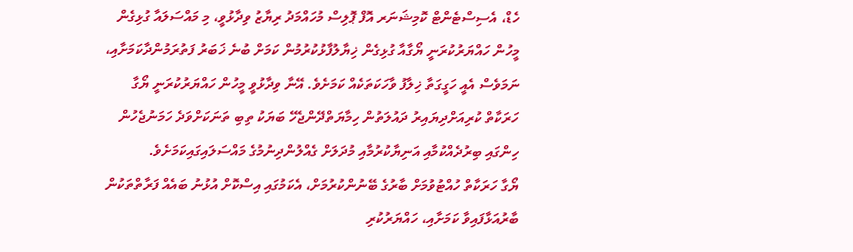ހެޑް، އެސިސްޓެންޓް ކޮމިޝަނަރ އޮފް ޕޮލިސް މުހައްމަދު ރިޔާޒު ވިދާޅުވީ، މި މައްސަލައާ ގުޅިގެން މީހުން ހައްޔަރުކުރަނީ ޔޯގާއާ ގުޅިގެން ޚިޔާލުފާޅުކުރުމުން ކަމަށް ބުނެ ޚަބަރު ފަތުރަމުންދާކަމަށާއި، ނަމަވެސް އެއީ ހަގީގަތާ ޚިލާފު ވާހަކަތަކެއް ކަމަށެވެ. އޭނާ ވިދާޅުވީ މީހުން ހައްޔަރުކުރަނީ ޔޯގާ ހަރަކާތް ކުރިއަށްދިޔައިރު ދައުލަތުން ހިމާޔަތްދޭންޖެހޭ ބަޔަކު ތިބި ތަނަކަށްވަދެ ހަމަނުޖެހުން ހިންގައި ބިރުދެއްކުމާއި އަނިޔާކުރުމާއި މުދަލަށް ގެއްލުންދިނުމުގެ މައްސަލައިގައިކަމަށެވެ.
ޔޯގާ ހަރަކާތް ހުއްޓުވުމަށް ބާރުގެ ބޭނުންކުރުމަށް، އެކަމުގައި އިސްކޮށް އުޅުނު ބައެއް ފަރާތްތަކުން ބާރުއަޅާފައިވާ ކަމަށާއި، ހައްޔަރުކުރި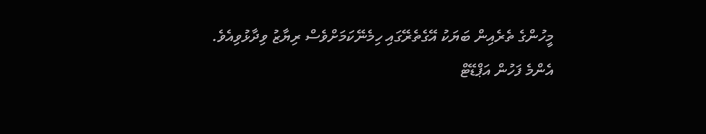މީހުންގެ ތެރެއިން ބަޔަކު އޭގެތެރޭގައި ހިމެނޭކަމަށްވެސް ރިޔާޒު ވިދާޅުވިއެވެ.
އެންމެ ފަހުން އަޕްޑޭޓް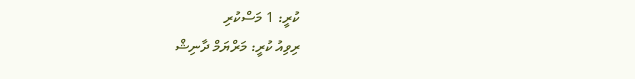ކުރީ: 1 މަސްކުރި
ރިވިއު ކުރީ: މަރްޔަމް ދާނިޝް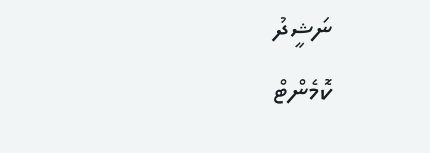ނަޝީދު
ކޮމެންޓް